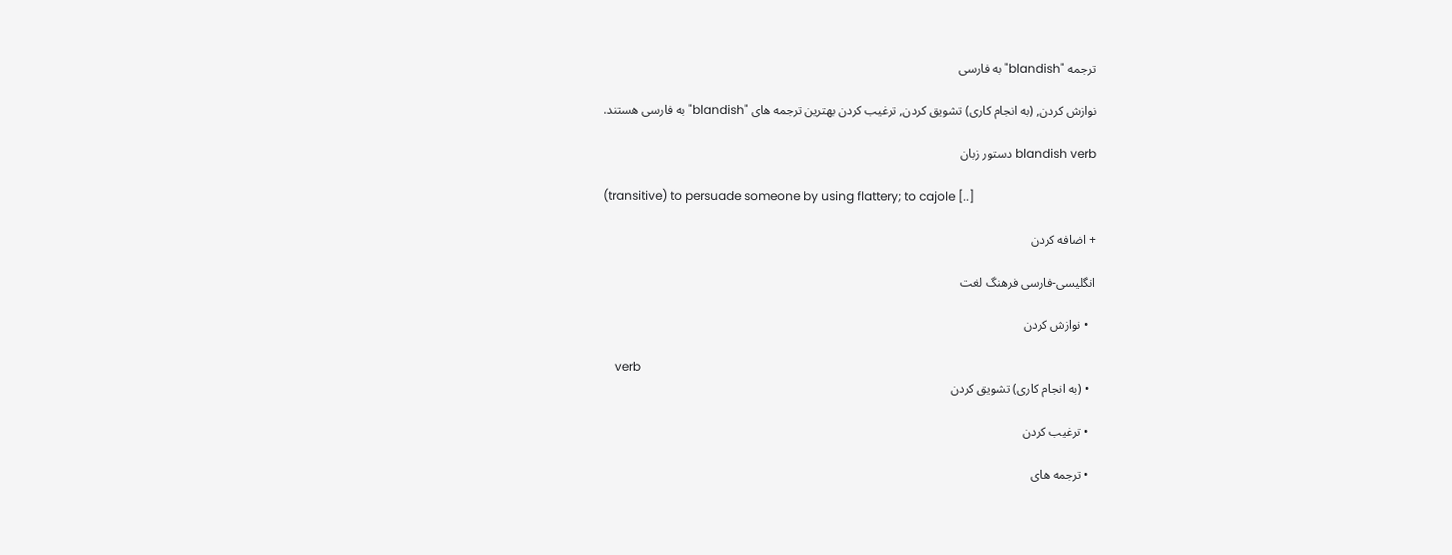ترجمه "blandish" به فارسی

نوازش کردن, (به انجام کاری) تشویق کردن, ترغیب کردن بهترین ترجمه های "blandish" به فارسی هستند.

blandish verb دستور زبان

(transitive) to persuade someone by using flattery; to cajole [..]

+ اضافه کردن

انگلیسی-فارسی فرهنگ لغت

  • نوازش کردن

    verb
  • (به انجام کاری) تشویق کردن

  • ترغیب کردن

  • ترجمه های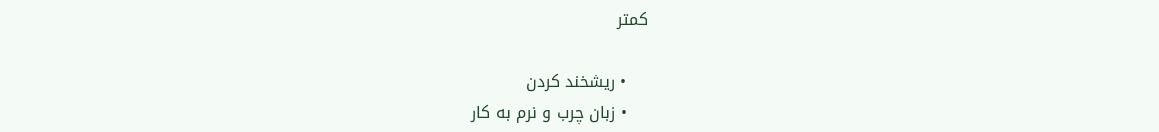کمتر

    • ریشخند کردن
    • زبان چرب و نرم به کار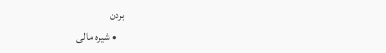بردن
    • شیره مالی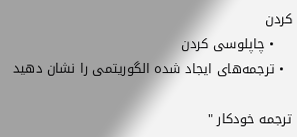کردن
    • چاپلوسی کردن
  • ترجمه‌های ایجاد شده الگوریتمی را نشان دهید

ترجمه خودکار "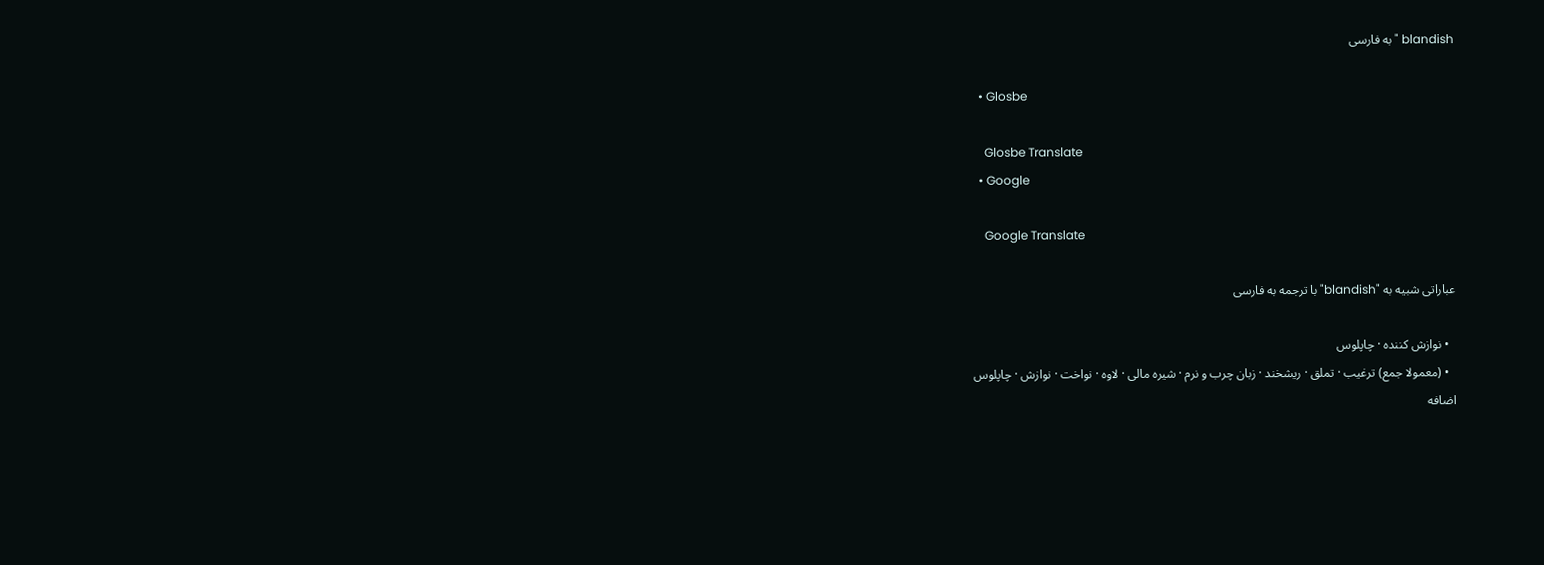blandish " به فارسی

  • Glosbe

    Glosbe Translate
  • Google

    Google Translate

عباراتی شبیه به "blandish" با ترجمه به فارسی

  • نوازش کننده · چاپلوس
  • (معمولا جمع) ترغیب · تملق · ریشخند · زبان چرب و نرم · شیره مالی · لاوه · نواخت · نوازش · چاپلوس
اضافه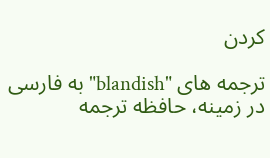کردن

ترجمه های "blandish" به فارسی در زمینه، حافظه ترجمه